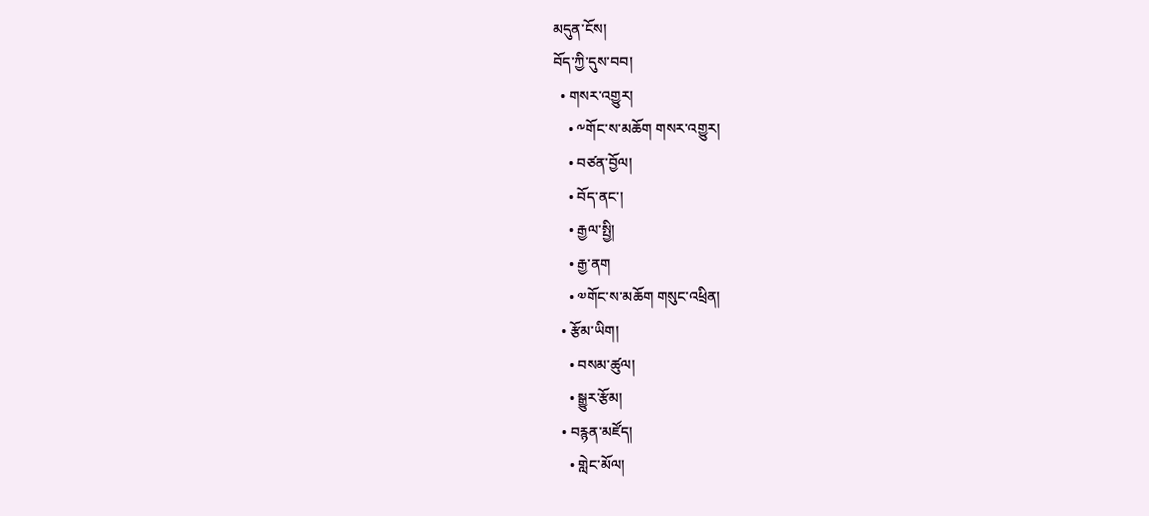མདུན་ངོས།
བོད་ཀྱི་དུས་བབ།
  • གསར་འགྱུར།
    • ༸གོང་ས་མཆོག གསར་འགྱུར།
    • བཙན་བྱོལ།
    • བོད་ནང་།
    • རྒྱལ་སྤྱི།
    • རྒྱ་ནག
    • ༧གོང་ས་མཆོག གསུང་འཕྲིན།
  • རྩོམ་ཡིག།
    • བསམ་ཚུལ།
    • སྒྱུར་རྩོམ།
  • བརྙན་མཛོད།
    • གླེང་མོལ།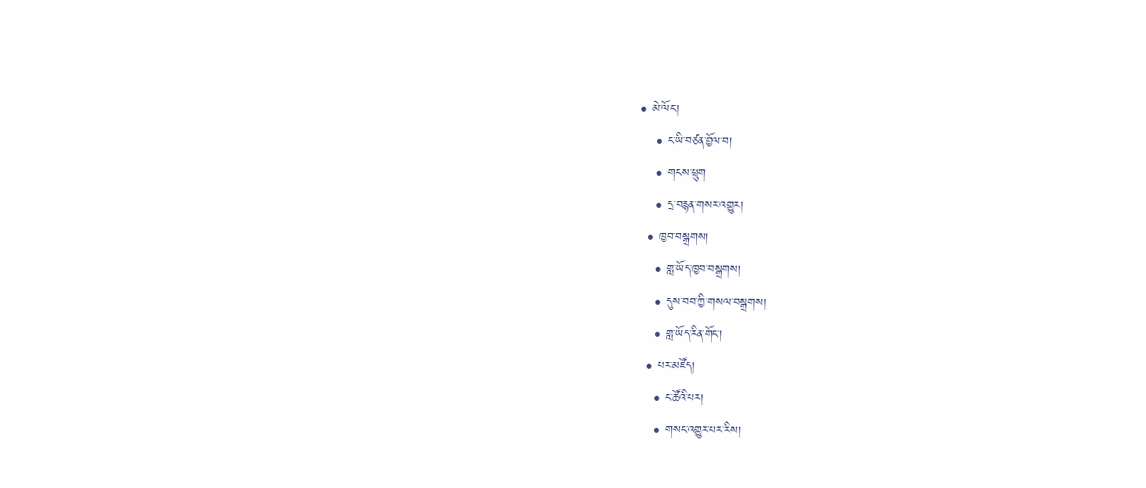• མེ་ལོང་།
    • ང་ཡི་བཙན་བྱོལ་བ།
    • གངས་ཕྲུག
    • དྲ་བརྙན་གསར་འགྱུར།
  • ཁྱབ་བསྒྲགས།
    • གླ་ཡོད་ཁྱབ་བསྒྲགས།
    • དུས་བབ་ཀྱི་གསལ་བསྒྲགས།
    • གླ་ཡོད་རིན་གོང་།
  • པར་མཛོད།
    • ང་ཚོའི་པར།
    • གསང་འགྱུར་པར་རིས།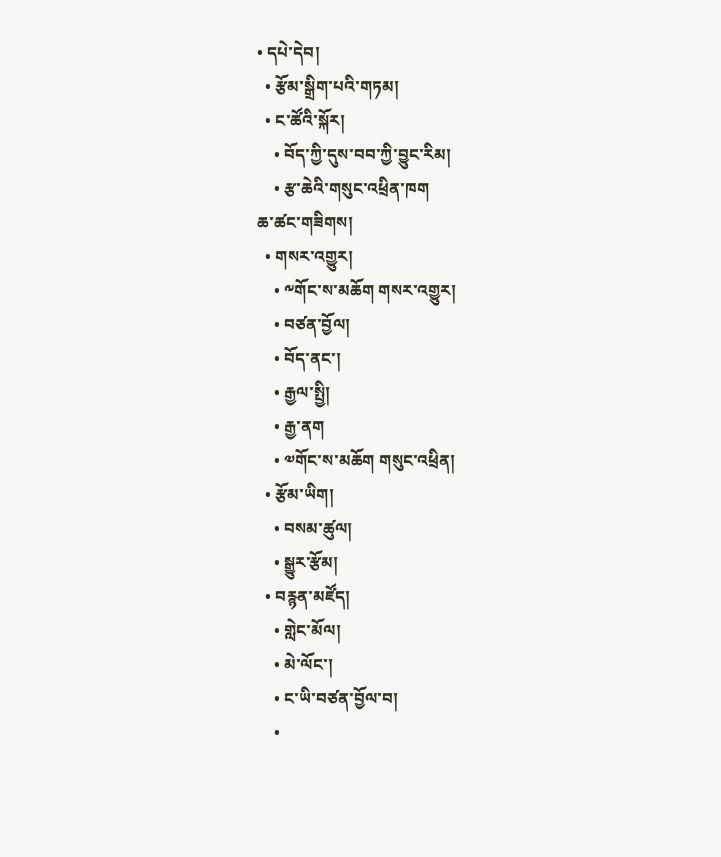• དཔེ་དེབ།
  • རྩོམ་སྒྲིག་པའི་གཏམ།
  • ང་ཚོའི་སྐོར།
    • བོད་ཀྱི་དུས་བབ་ཀྱི་བྱུང་རིམ།
    • རྩ་ཆེའི་གསུང་འཕྲིན་ཁག
ཆ་ཚང་གཟིགས།
  • གསར་འགྱུར།
    • ༸གོང་ས་མཆོག གསར་འགྱུར།
    • བཙན་བྱོལ།
    • བོད་ནང་།
    • རྒྱལ་སྤྱི།
    • རྒྱ་ནག
    • ༧གོང་ས་མཆོག གསུང་འཕྲིན།
  • རྩོམ་ཡིག།
    • བསམ་ཚུལ།
    • སྒྱུར་རྩོམ།
  • བརྙན་མཛོད།
    • གླེང་མོལ།
    • མེ་ལོང་།
    • ང་ཡི་བཙན་བྱོལ་བ།
    •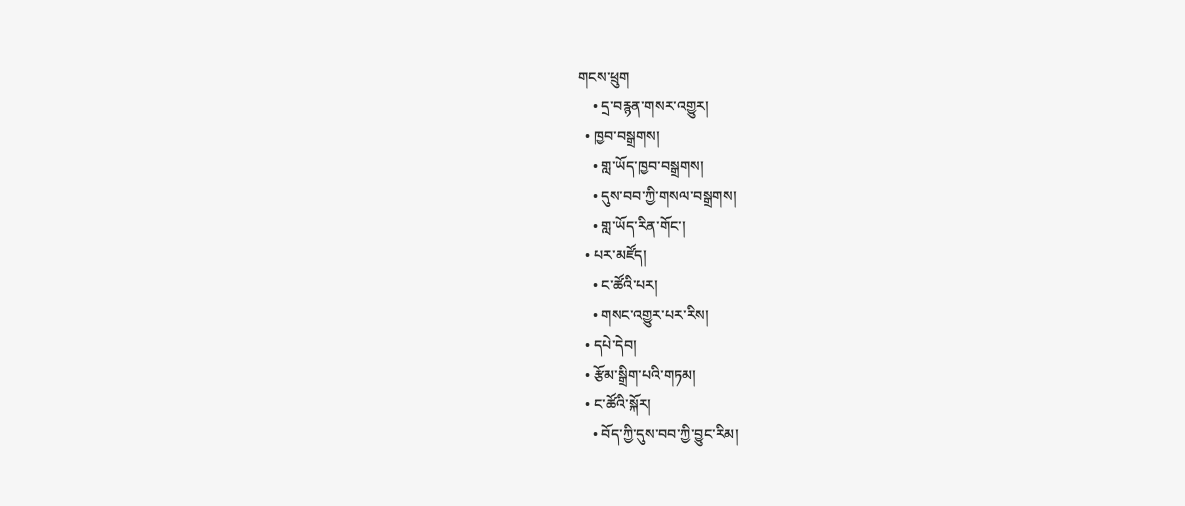གངས་ཕྲུག
    • དྲ་བརྙན་གསར་འགྱུར།
  • ཁྱབ་བསྒྲགས།
    • གླ་ཡོད་ཁྱབ་བསྒྲགས།
    • དུས་བབ་ཀྱི་གསལ་བསྒྲགས།
    • གླ་ཡོད་རིན་གོང་།
  • པར་མཛོད།
    • ང་ཚོའི་པར།
    • གསང་འགྱུར་པར་རིས།
  • དཔེ་དེབ།
  • རྩོམ་སྒྲིག་པའི་གཏམ།
  • ང་ཚོའི་སྐོར།
    • བོད་ཀྱི་དུས་བབ་ཀྱི་བྱུང་རིམ།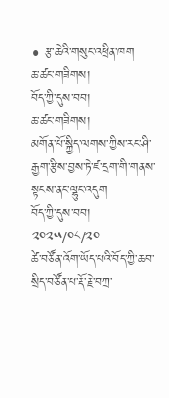• རྩ་ཆེའི་གསུང་འཕྲིན་ཁག
ཆ་ཚང་གཟིགས།
བོད་ཀྱི་དུས་བབ།
ཆ་ཚང་གཟིགས།
མགོན་པོ་སྐྱིད་ལགས་ཀྱིས་རང་ཤི་རྒྱག་རྩིས་བྱས་ཏེ་ཛ་དྲག་གི་གནས་སྟངས་ནང་ལྷུང་འདུག
བོད་ཀྱི་དུས་བབ།
༢༠༢༥/༠༨/༢༠
ཚེ་བཙོན་འོག་ཡོད་པའི་བོད་ཀྱི་ཆབ་སྲིད་བཙོན་པ་རྡོ་རྗེ་བཀྲ་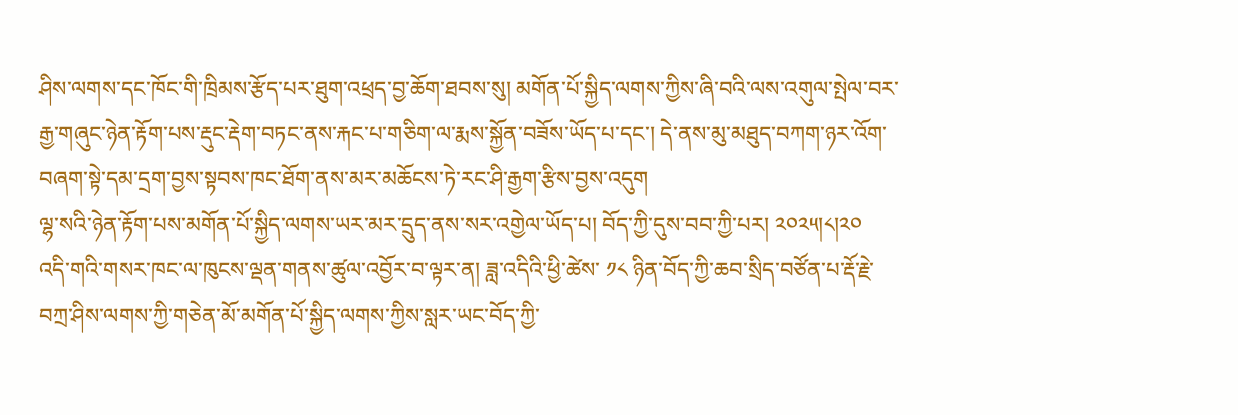ཤིས་ལགས་དང་ཁོང་གི་ཁྲིམས་རྩོད་པར་ཐུག་འཕྲད་བྱ་ཆོག་ཐབས་སུ། མགོན་པོ་སྐྱིད་ལགས་ཀྱིས་ཞི་བའི་ལས་འགུལ་སྤེལ་བར་རྒྱ་གཞུང་ཉེན་རྟོག་པས་རྡུང་རྡེག་བཏང་ནས་རྐང་པ་གཅིག་ལ་རྨས་སྐྱོན་བཟོས་ཡོད་པ་དང་། དེ་ནས་མུ་མཐུད་བཀག་ཉར་འོག་བཞག་སྟེ་དམ་དྲག་བྱས་སྟབས་ཁང་ཐོག་ནས་མར་མཆོངས་ཏེ་རང་ཤི་རྒྱག་རྩིས་བྱས་འདུག
ལྷ་སའི་ཉེན་རྟོག་པས་མགོན་པོ་སྐྱིད་ལགས་ཡར་མར་དྲུད་ནས་སར་འགྱེལ་ཡོད་པ། བོད་ཀྱི་དུས་བབ་ཀྱི་པར། ༢༠༢༥།༨།༢༠
འདི་གའི་གསར་ཁང་ལ་ཁུངས་ལྡན་གནས་ཚུལ་འབྱོར་བ་ལྟར་ན། ཟླ་འདིའི་ཕྱི་ཚེས་ ༡༨ ཉིན་བོད་ཀྱི་ཆབ་སྲིད་བཙོན་པ་རྡོ་རྗེ་བཀྲ་ཤིས་ལགས་ཀྱི་གཅེན་མོ་མགོན་པོ་སྐྱིད་ལགས་ཀྱིས་སླར་ཡང་བོད་ཀྱི་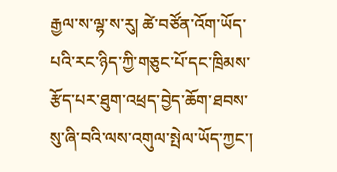རྒྱལ་ས་ལྷ་ས་རུ། ཚེ་བཙོན་འོག་ཡོད་པའི་རང་ཉིད་ཀྱི་གཅུང་པོ་དང་ཁྲིམས་རྩོད་པར་ཐུག་འཕྲད་བྱེད་ཆོག་ཐབས་སུ་ཞི་བའི་ལས་འགུལ་སྤེལ་ཡོད་ཀྱང་།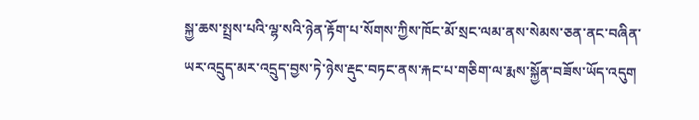སྐྱ་ཆས་སྤྲས་པའི་ལྷ་སའི་ཉེན་རྟོག་པ་སོགས་ཀྱིས་ཁོང་མོ་སྲང་ལམ་ནས་སེམས་ཅན་ནང་བཞིན་ཡར་འདྲུད་མར་འདྲུད་བྱས་ཏེ་ཉེས་རྡུང་བཏང་ནས་རྐང་པ་གཅིག་ལ་རྨས་སྐྱོན་བཟོས་ཡོད་འདུག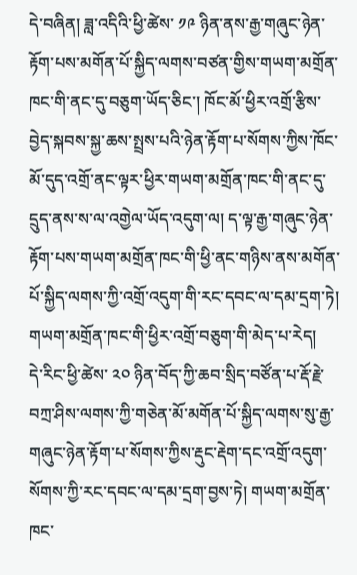དེ་བཞིན། ཟླ་འདིའི་ཕྱི་ཚེས་ ༡༩ ཉིན་ནས་རྒྱ་གཞུང་ཉེན་རྟོག་པས་མགོན་པོ་སྐྱིད་ལགས་བཙན་གྱིས་གཡག་མགྲོན་ཁང་གི་ནང་དུ་བཅུག་ཡོད་ཅིང་། ཁོང་མོ་ཕྱིར་འགྲོ་རྩིས་བྱེད་སྐབས་སྐྱ་ཆས་སྤྲས་པའི་ཉེན་རྟོག་པ་སོགས་ཀྱིས་ཁོང་མོ་དུད་འགྲོ་ནང་ལྟར་ཕྱིར་གཡག་མགྲོན་ཁང་གི་ནང་དུ་དྲུད་ནས་ས་ལ་འགྱེལ་ཡོད་འདུག་ལ། ད་ལྟ་རྒྱ་གཞུང་ཉེན་རྟོག་པས་གཡག་མགྲོན་ཁང་གི་ཕྱི་ནང་གཉིས་ནས་མགོན་པོ་སྐྱིད་ལགས་ཀྱི་འགྲོ་འདུག་གི་རང་དབང་ལ་དམ་དྲག་ཏེ། གཡག་མགྲོན་ཁང་གི་ཕྱིར་འགྲོ་བཅུག་གི་མེད་པ་རེད།
དེ་རིང་ཕྱི་ཚེས་ ༢༠ ཉིན་བོད་ཀྱི་ཆབ་སྲིད་བཙོན་པ་རྡོ་རྗེ་བཀྲ་ཤིས་ལགས་ཀྱི་གཅེན་མོ་མགོན་པོ་སྐྱིད་ལགས་སུ་རྒྱ་གཞུང་ཉེན་རྟོག་པ་སོགས་ཀྱིས་རྡུང་རྡེག་དང་འགྲོ་འདུག་སོགས་ཀྱི་རང་དབང་ལ་དམ་དྲག་བྱས་ཏེ། གཡག་མགྲོན་ཁང་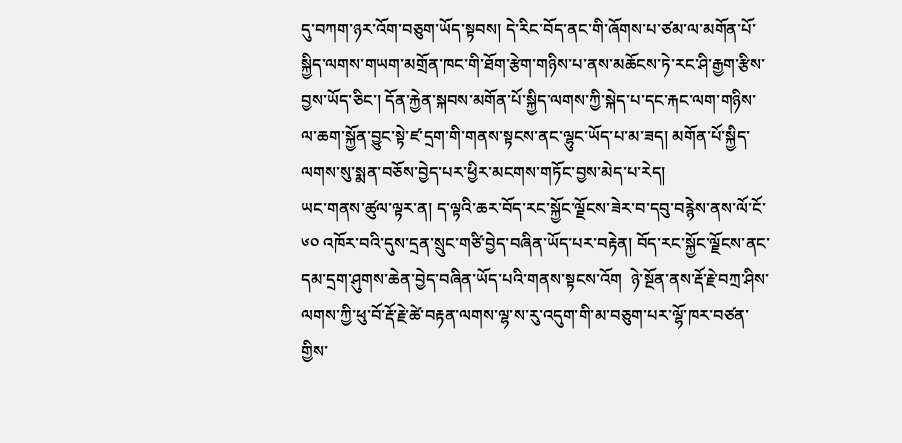དུ་བཀག་ཉར་འོག་བཅུག་ཡོད་སྟབས། དེ་རིང་བོད་ནང་གི་ཞོགས་པ་ཙམ་ལ་མགོན་པོ་སྐྱིད་ལགས་གཡག་མགྲོན་ཁང་གི་ཐོག་རྩེག་གཉིས་པ་ནས་མཆོངས་ཏེ་རང་ཤི་རྒྱག་རྩིས་བྱས་ཡོད་ཅིང་། དོན་རྐྱེན་སྐབས་མགོན་པོ་སྐྱིད་ལགས་ཀྱི་སྐེད་པ་དང་རྐང་ལག་གཉིས་ལ་ཆག་སྐྱོན་བྱུང་སྟེ་ཛ་དྲག་གི་གནས་སྟངས་ནང་ལྷུང་ཡོད་པ་མ་ཟད། མགོན་པོ་སྐྱིད་ལགས་སུ་སྨན་བཅོས་བྱེད་པར་ཕྱིར་མངགས་གཏོང་བྱས་མེད་པ་རེད།
ཡང་གནས་ཚུལ་ལྟར་ན། ད་ལྟའི་ཆར་བོད་རང་སྐྱོང་ལྗོངས་ཟེར་བ་དབུ་བརྙེས་ནས་ལོ་ངོ་ ༦༠ འཁོར་བའི་དུས་དྲན་སྲུང་གཙི་བྱེད་བཞིན་ཡོད་པར་བརྟེན། བོད་རང་སྐྱོང་ལྗོངས་ནང་དམ་དྲག་ཤུགས་ཆེན་བྱེད་བཞིན་ཡོད་པའི་གནས་སྟངས་འོག  ཉེ་སྔོན་ནས་རྡོ་རྗེ་བཀྲ་ཤིས་ལགས་ཀྱི་ཕུ་བོ་རྡོ་རྗེ་ཚེ་བརྟན་ལགས་ལྷ་ས་རུ་འདུག་གི་མ་བཅུག་པར་ལྷོ་ཁར་བཙན་གྱིས་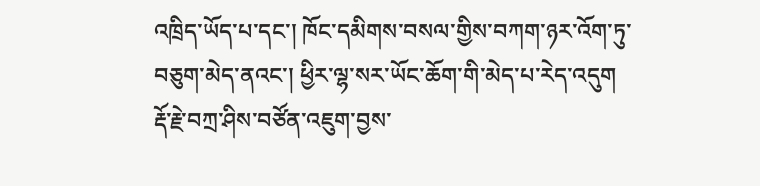འཁྲིད་ཡོད་པ་དང་། ཁོང་དམིགས་བསལ་གྱིས་བཀག་ཉར་འོག་ཏུ་བཅུག་མེད་ནའང་། ཕྱིར་ལྷ་སར་ཡོང་ཆོག་གི་མེད་པ་རེད་འདུག
རྡོ་རྗེ་བཀྲ་ཤིས་བཙོན་འཇུག་བྱས་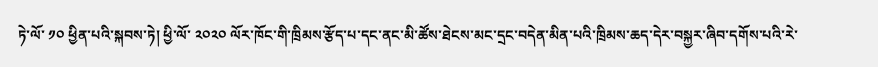ཏེ་ལོ་ ༡༠ ཕྱིན་པའི་སྐབས་ཏེ། ཕྱི་ལོ་ ༢༠༢༠ ལོར་ཁོང་གི་ཁྲིམས་རྩོད་པ་དང་ནང་མི་ཚོས་ཐེངས་མང་དྲང་བདེན་མིན་པའི་ཁྲིམས་ཆད་དེར་བསྐྱར་ཞིབ་དགོས་པའི་རེ་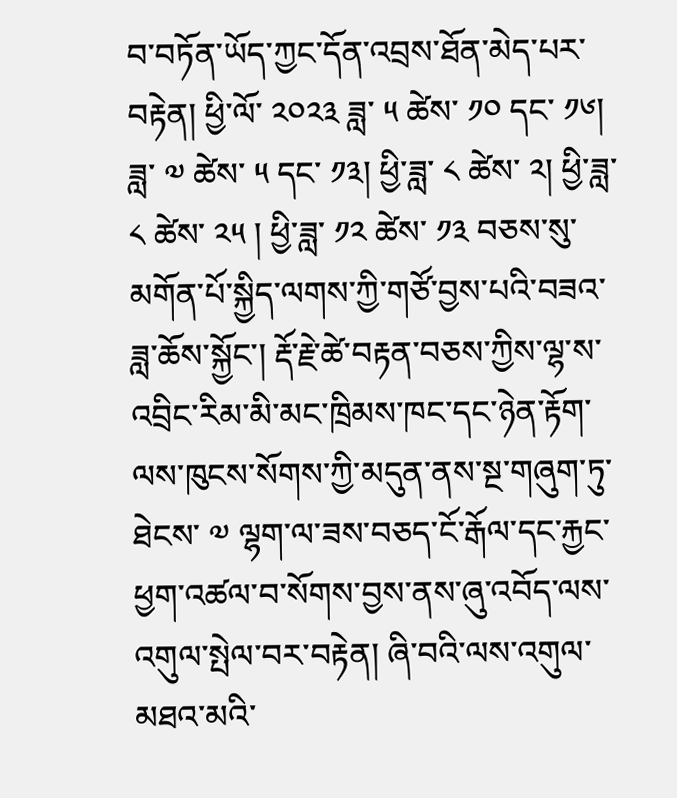བ་བཏོན་ཡོད་ཀྱང་དོན་འབྲས་ཐོན་མེད་པར་བརྟེན། ཕྱི་ལོ་ ༢༠༢༣ ཟླ་ ༥ ཚེས་ ༡༠ དང་ ༡༦། ཟླ་ ༧ ཚེས་ ༥ དང་ ༡༣། ཕྱི་ཟླ་ ༨ ཚེས་ ༢། ཕྱི་ཟླ་ ༨ ཚེས་ ༢༥ ། ཕྱི་ཟླ་ ༡༢ ཚེས་ ༡༣ བཅས་སུ་མགོན་པོ་སྐྱིད་ལགས་ཀྱི་གཙོ་བྱས་པའི་བཟའ་ཟླ་ཆོས་སྐྱོང་། རྡོ་རྗེ་ཚེ་བརྟན་བཅས་ཀྱིས་ལྷ་ས་འབྲིང་རིམ་མི་མང་ཁྲིམས་ཁང་དང་ཉེན་རྟོག་ལས་ཁུངས་སོགས་ཀྱི་མདུན་ནས་སྔ་གཞུག་ཏུ་ཐེངས་ ༧ ལྷག་ལ་ཟས་བཅད་ངོ་རྒོལ་དང་རྐྱང་ཕྱག་འཚལ་བ་སོགས་བྱས་ནས་ཞུ་འབོད་ལས་འགུལ་སྤེལ་བར་བརྟེན། ཞི་བའི་ལས་འགུལ་མཐའ་མའི་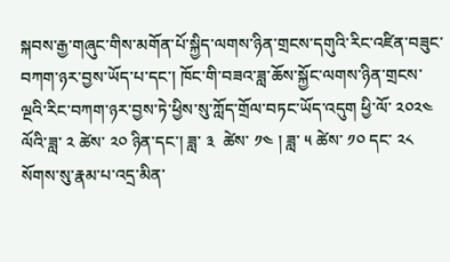སྐབས་རྒྱ་གཞུང་གིས་མགོན་པོ་སྐྱིད་ལགས་ཉིན་གྲངས་དགུའི་རིང་འཛིན་བཟུང་བཀག་ཉར་བྱས་ཡོད་པ་དང་། ཁོང་གི་བཟའ་ཟླ་ཆོས་སྐྱོང་ལགས་ཉིན་གྲངས་ལྔའི་རིང་བཀག་ཉར་བྱས་ཏེ་ཕྱིས་སུ་ཀློད་གྲོལ་བཏང་ཡོད་འདུག ཕྱི་ལོ་ ༢༠༢༤ ལོའི་ཟླ་ ༢ ཚེས་ ༢༠ ཉིན་དང་། ཟླ་ ༣  ཚེས་ ༡༤ ། ཟླ་ ༥ ཚེས་ ༡༠ དང་ ༢༨ སོགས་སུ་རྣམ་པ་འདྲ་མིན་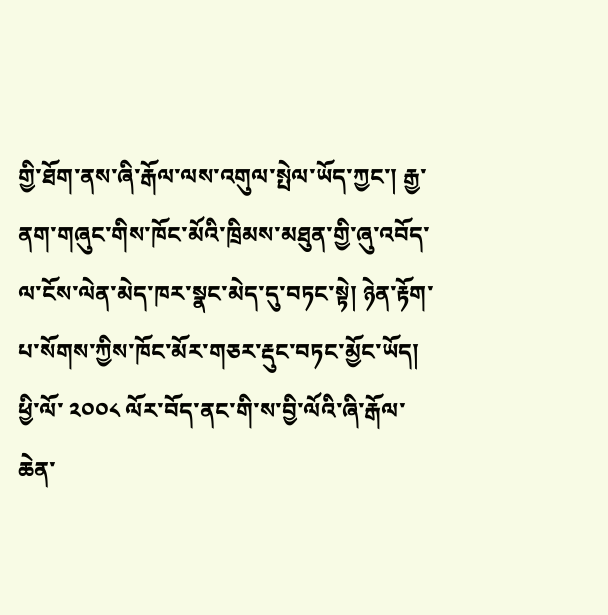གྱི་ཐོག་ནས་ཞི་རྒོལ་ལས་འགུལ་སྤེལ་ཡོད་ཀྱང་། རྒྱ་ནག་གཞུང་གིས་ཁོང་མོའི་ཁྲིམས་མཐུན་གྱི་ཞུ་འབོད་ལ་ངོས་ལེན་མེད་ཁར་སྣང་མེད་དུ་བཏང་སྟེ། ཉེན་རྟོག་པ་སོགས་ཀྱིས་ཁོང་མོར་གཅར་རྡུང་བཏང་མྱོང་ཡོད།
ཕྱི་ལོ་ ༢༠༠༨ ལོར་བོད་ནང་གི་ས་བྱི་ལོའི་ཞི་རྒོལ་ཆེན་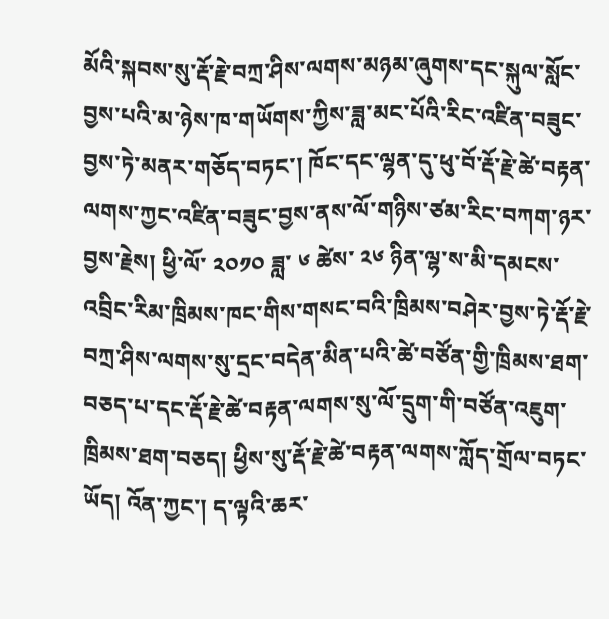མོའི་སྐབས་སུ་རྡོ་རྗེ་བཀྲ་ཤིས་ལགས་མཉམ་ཞུགས་དང་སྐུལ་སློང་བྱས་པའི་མ་ཉེས་ཁ་གཡོགས་ཀྱིས་ཟླ་མང་པོའི་རིང་འཛིན་བཟུང་བྱས་ཏེ་མནར་གཅོད་བཏང་། ཁོང་དང་ལྷན་དུ་ཕུ་བོ་རྡོ་རྗེ་ཚེ་བརྟན་ལགས་ཀྱང་འཛིན་བཟུང་བྱས་ནས་ལོ་གཉིས་ཙམ་རིང་བཀག་ཉར་བྱས་རྗེས། ཕྱི་ལོ་ ༢༠༡༠ ཟླ་ ༦ ཚེས་ ༢༦ ཉིན་ལྷ་ས་མི་དམངས་འབྲིང་རིམ་ཁྲིམས་ཁང་གིས་གསང་བའི་ཁྲིམས་བཤེར་བྱས་ཏེ་རྡོ་རྗེ་བཀྲ་ཤིས་ལགས་སུ་དྲང་བདེན་མིན་པའི་ཚེ་བཙོན་གྱི་ཁྲིམས་ཐག་བཅད་པ་དང་རྡོ་རྗེ་ཚེ་བརྟན་ལགས་སུ་ལོ་དྲུག་གི་བཙོན་འཇུག་ཁྲིམས་ཐག་བཅད། ཕྱིས་སུ་རྡོ་རྗེ་ཚེ་བརྟན་ལགས་ཀློད་གྲོལ་བཏང་ཡོད། འོན་ཀྱང་། ད་ལྟའི་ཆར་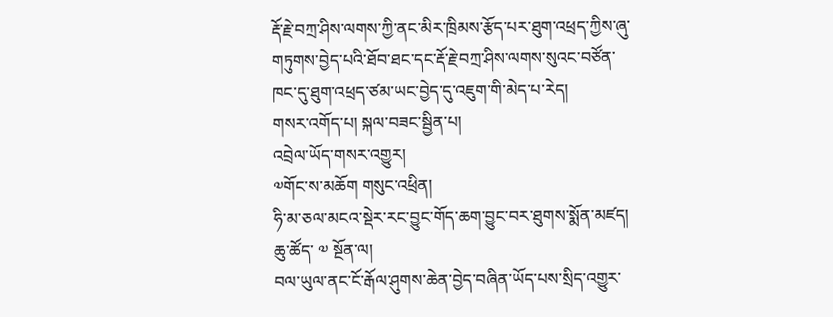རྡོ་རྗེ་བཀྲ་ཤིས་ལགས་ཀྱི་ནང་མིར་ཁྲིམས་རྩོད་པར་ཐུག་འཕྲད་ཀྱིས་ཞུ་གཏུགས་བྱེད་པའི་ཐོབ་ཐང་དང་རྡོ་རྗེ་བཀྲ་ཤིས་ལགས་སུའང་བཙོན་ཁང་དུ་ཐུག་འཕྲད་ཙམ་ཡང་བྱེད་དུ་འཇུག་གི་མེད་པ་རེད།
གསར་འགོད་པ། སྐལ་བཟང་སྦྱིན་པ།
འབྲེལ་ཡོད་གསར་འགྱུར།
༧གོང་ས་མཆོག གསུང་འཕྲིན།
ཧི་མ་ཅལ་མངའ་སྡེར་རང་བྱུང་གོད་ཆག་བྱུང་བར་ཐུགས་སྨོན་མཛད།
ཆུ་ཚོད་ ༧ སྔོན་ལ།
བལ་ཡུལ་ནང་ངོ་རྒོལ་ཤུགས་ཆེན་བྱེད་བཞིན་ཡོད་པས་སྲིད་འགྱུར་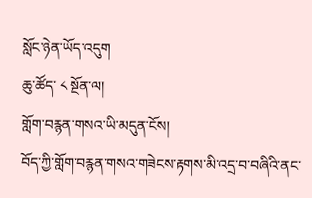སློང་ཉེན་ཡོད་འདུག
ཆུ་ཚོད་ ༨ སྔོན་ལ།
གློག་བརྙན་གསའ་ཡི་མདུན་ངོས།
བོད་ཀྱི་གློག་བརྙན་གསའ་གཟེངས་རྟགས་མི་འདྲ་བ་བཞིའི་ནང་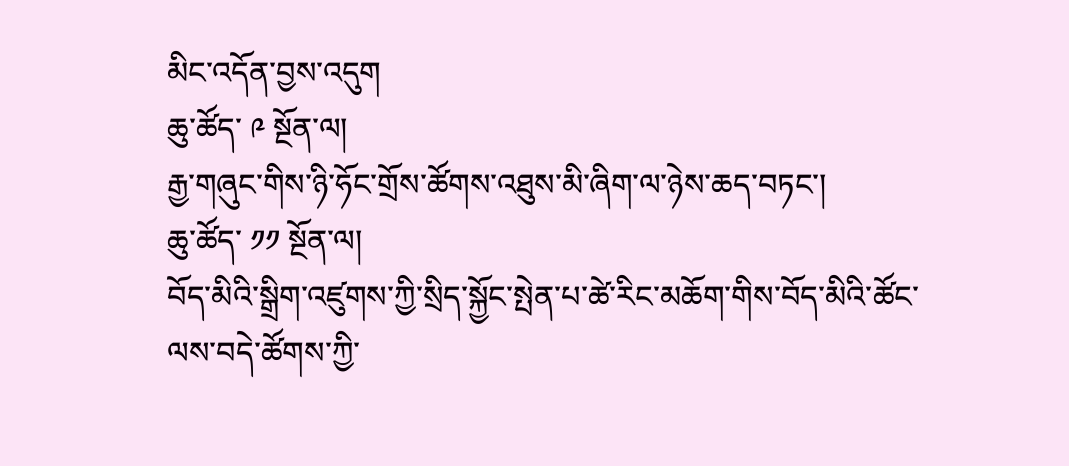མིང་འདོན་བྱས་འདུག
ཆུ་ཚོད་ ༩ སྔོན་ལ།
རྒྱ་གཞུང་གིས་ཉི་ཧོང་གྲོས་ཚོགས་འཐུས་མི་ཞིག་ལ་ཉེས་ཆད་བཏང་།
ཆུ་ཚོད་ ༡༡ སྔོན་ལ།
བོད་མིའི་སྒྲིག་འཛུགས་ཀྱི་སྲིད་སྐྱོང་སྤེན་པ་ཚེ་རིང་མཆོག་གིས་བོད་མིའི་ཚོང་ལས་བདེ་ཚོགས་ཀྱི་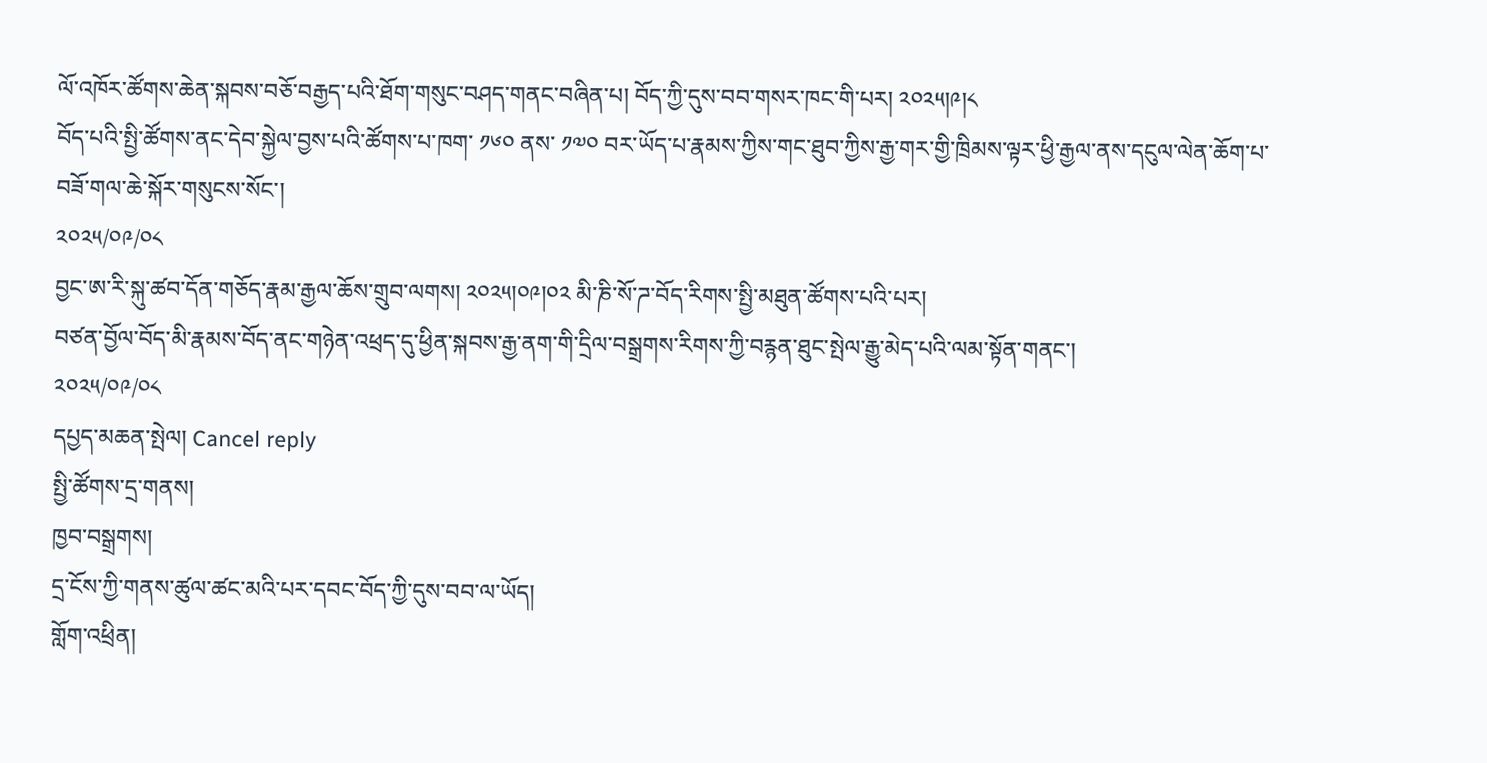ལོ་འཁོར་ཚོགས་ཆེན་སྐབས་བཅོ་བརྒྱད་པའི་ཐོག་གསུང་བཤད་གནང་བཞིན་པ། བོད་ཀྱི་དུས་བབ་གསར་ཁང་གི་པར། ༢༠༢༥།༩།༨
བོད་པའི་སྤྱི་ཚོགས་ནང་དེབ་སྐྱེལ་བྱས་པའི་ཚོགས་པ་ཁག་ ༡༦༠ ནས་ ༡༧༠ བར་ཡོད་པ་རྣམས་ཀྱིས་གང་ཐུབ་ཀྱིས་རྒྱ་གར་གྱི་ཁྲིམས་ལྟར་ཕྱི་རྒྱལ་ནས་དངུལ་ལེན་ཆོག་པ་བཟོ་གལ་ཆེ་སྐོར་གསུངས་སོང་།
༢༠༢༥/༠༩/༠༨
བྱང་ཨ་རི་སྐུ་ཚབ་དོན་གཅོད་རྣམ་རྒྱལ་ཆོས་གྲུབ་ལགས། ༢༠༢༥།༠༩།༠༢ མི་ཎི་སོ་ཌ་བོད་རིགས་སྤྱི་མཐུན་ཚོགས་པའི་པར།
བཙན་བྱོལ་བོད་མི་རྣམས་བོད་ནང་གཉེན་འཕྲད་དུ་ཕྱིན་སྐབས་རྒྱ་ནག་གི་དྲིལ་བསྒྲགས་རིགས་ཀྱི་བརྙན་ཐུང་སྤེལ་རྒྱུ་མེད་པའི་ལམ་སྟོན་གནང་།
༢༠༢༥/༠༩/༠༨
དཔྱད་མཆན་སྤེལ། Cancel reply
སྤྱི་ཚོགས་དྲ་གནས།
ཁྱབ་བསྒྲགས།
དྲ་ངོས་ཀྱི་གནས་ཚུལ་ཚང་མའི་པར་དབང་བོད་ཀྱི་དུས་བབ་ལ་ཡོད།
གློག་འཕྲིན།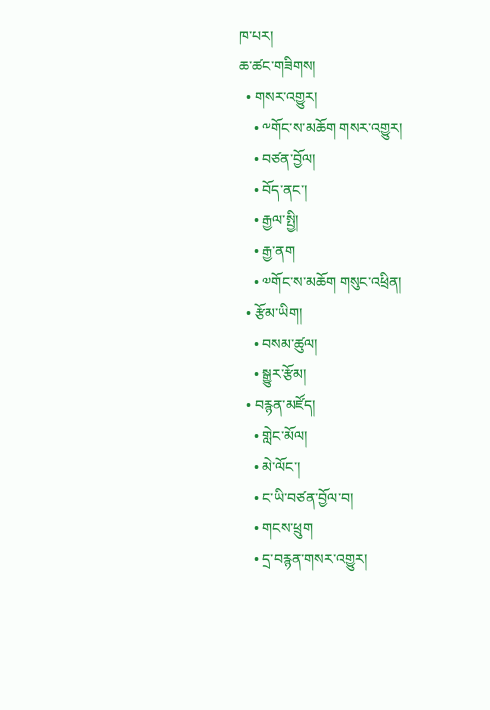ཁ་པར།
ཆ་ཚང་གཟིགས།
  • གསར་འགྱུར།
    • ༸གོང་ས་མཆོག གསར་འགྱུར།
    • བཙན་བྱོལ།
    • བོད་ནང་།
    • རྒྱལ་སྤྱི།
    • རྒྱ་ནག
    • ༧གོང་ས་མཆོག གསུང་འཕྲིན།
  • རྩོམ་ཡིག།
    • བསམ་ཚུལ།
    • སྒྱུར་རྩོམ།
  • བརྙན་མཛོད།
    • གླེང་མོལ།
    • མེ་ལོང་།
    • ང་ཡི་བཙན་བྱོལ་བ།
    • གངས་ཕྲུག
    • དྲ་བརྙན་གསར་འགྱུར།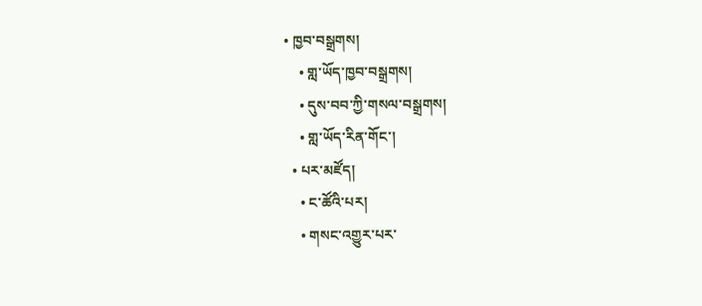• ཁྱབ་བསྒྲགས།
    • གླ་ཡོད་ཁྱབ་བསྒྲགས།
    • དུས་བབ་ཀྱི་གསལ་བསྒྲགས།
    • གླ་ཡོད་རིན་གོང་།
  • པར་མཛོད།
    • ང་ཚོའི་པར།
    • གསང་འགྱུར་པར་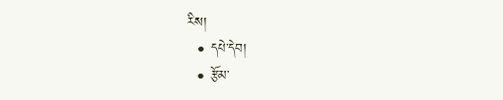རིས།
  • དཔེ་དེབ།
  • རྩོམ་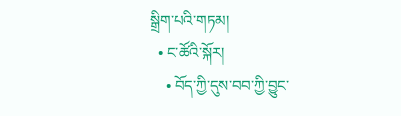སྒྲིག་པའི་གཏམ།
  • ང་ཚོའི་སྐོར།
    • བོད་ཀྱི་དུས་བབ་ཀྱི་བྱུང་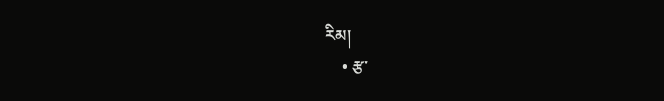རིམ།
    • རྩ་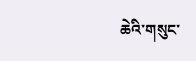ཆེའི་གསུང་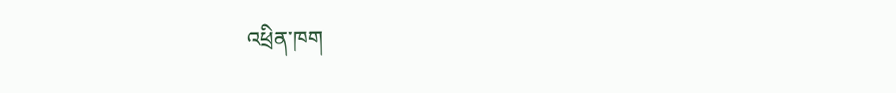འཕྲིན་ཁག